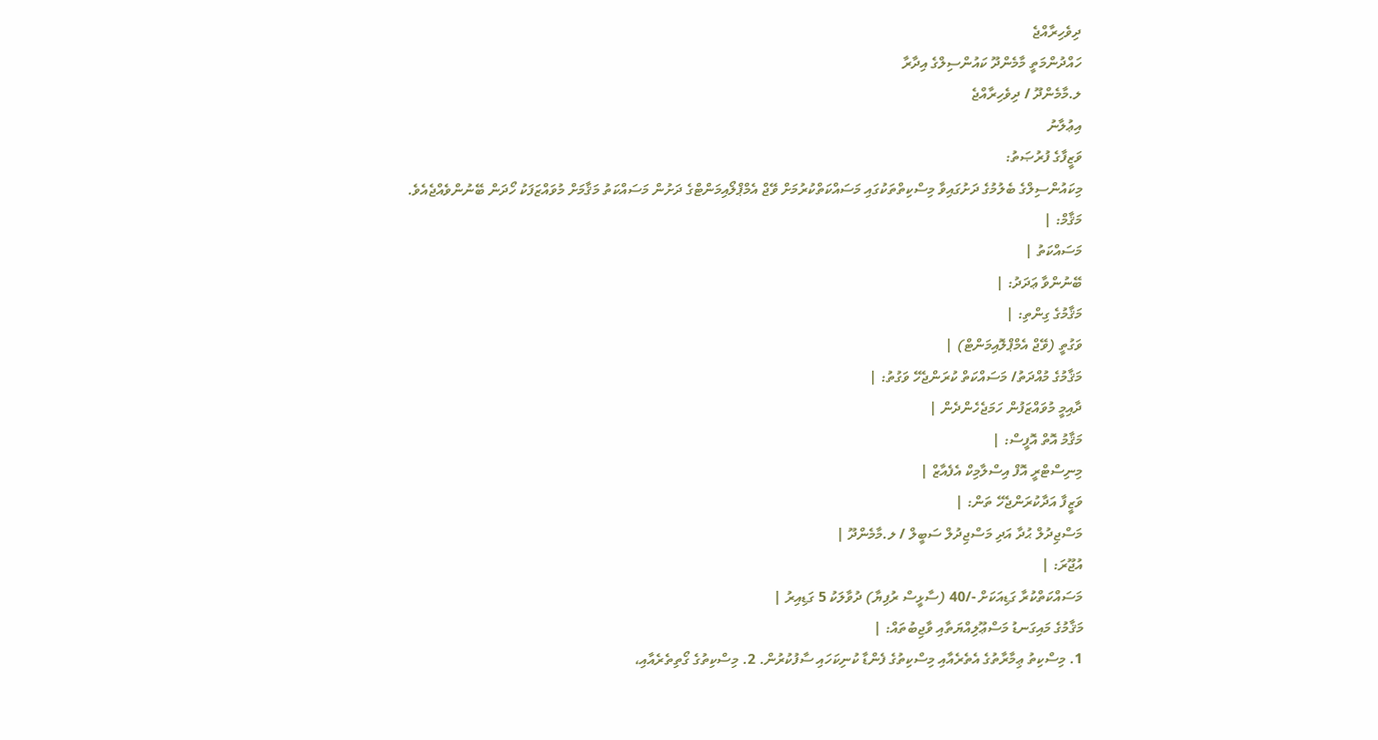ދިވެހިރާއްޖެ
ހައްދުންމަތީ މާމެންދޫ ކައުންސިލްގެ އިދާރާ
ލ.މާމެންދޫ / ދިވެހިރާއްޖެ
އިޢުލާނު
ވަޒީފާގެ ފުރުޞަތު:
މިކައުންސިލްގެ ބެލުމުގެ ދަށުގައިވާ މިސްކިތްތަކުގައި މަސައްކަތްކުރުމަށް ވޭޖް އެމްޕްލޯއިމަންޓްގެ ދަށުން މަސައްކަތު މަޤާމަށް މުވައްޒަފަކު ހޯދަން ބޭނުންވެއްޖެއެވެ.
މަޤާމް: |
މަސައްކަތު |
ބޭނުންވާ ޢަދަދު: |
މަޤާމުގެ ގިންތި: |
ވަގުތީ (ވޭޖް އެމްޕްލޮއިމަންޓް) |
މަޤާމުގެ މުއްދަތު/ މަސައްކަތް ކުރަންޖެހޭ ވަގުތު: |
ދާއިމީ މުވައްޒަފުން ހަމަޖެހެންދެން |
މަޤާމު އޮތް އޮފީސް: |
މިނިސްޓްރީ އޮފް އިސްލާމިކް އެފެއާޒް |
ވަޒީފާ އަދާކުރަންޖެހޭ ތަން: |
މަސްޖިދުލް ޙުދާ އަދި މަސްޖިދުލް ސަބީލް / ލ.މާމެންދޫ |
އުޖޫރަ: |
މަސައްކަތްކުރާ ގަޑިއަކަށް -/40 (ސާޅީސް ރުފިޔާ) ދުވާލަކު 5 ގަޑިއިރު |
މަޤާމުގެ މައިގަނޑު މަސްޢޫލިއްޔަތާއި ވާޖިބުތައް: |
1. މިސްކިތު ޢިމާރާތުގެ އެތެރެއާއި މިސްކިތުގެ ފެންޑާ ކުނިކަހައި ސާފުކުރުން. 2. މިސްކިތުގެ ގޯތިތެރެއާއި،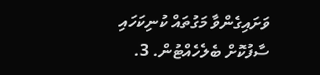ވަށައިގެންވާ މަގުތައް ކުނިކަހައި ސާފުކޮށް ބެލެހެއްޓުން. 3.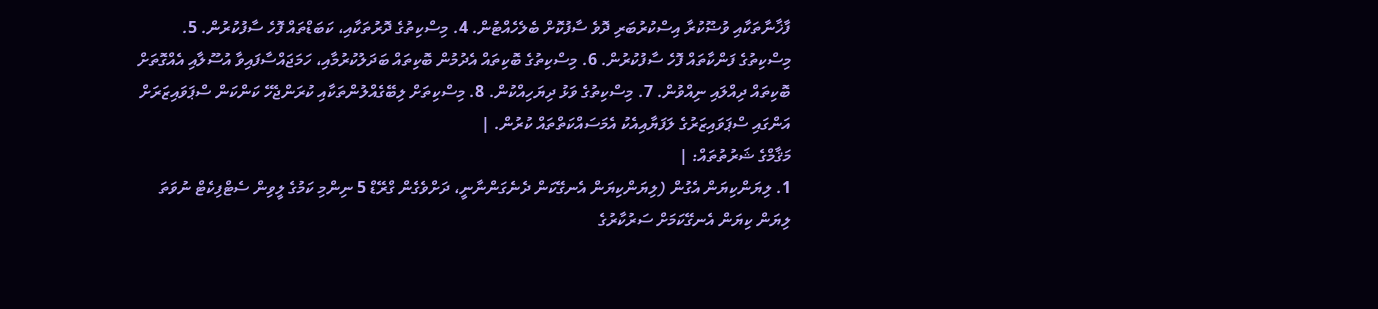ފާޚާނާތަކާއި ވުޟޫކުރާ އިސްކުރުބަރި ދޮވެ ސާފުކޮށް ބެލެހެއްޓުން. 4. މިސްކިތުގެ ދޮރުތަކާއި، ކަބަޑްތައް ފޮހެ ސާފުކުރުން. 5. މިސްކިތުގެ ފަންކާތައް ފޮހެ ސާފުކުރުން. 6. މިސްކިތުގެ ބޮކިތައް އެދުމުން ބޮކިތައް ބަދަލުކުރުމާއި، ހަމަޖައްސާފައިވާ އުސޫލާއި އެއްގޮތަށް ބޮކިތައް ދިއްލައި ނިއްވުން. 7. މިސްކިތުގެ ވަޅު ދިޔަހިއްކުން. 8. މިސްކިތަށް ލިބޭގެއްލުންތަކާއި ކުރަންޖެހޭ ކަންކަން ސްޕަވައިޒަރަށް އަންގައި ސްޕަވައިޒަރުގެ ލަފަޔާއިއެކު އެމަސައްކަތްތައް ކުރުން. |
މަޤާމްގެ ޝަރުތުތައް: |
1. ލިޔަންކިޔަން އެގުން (ލިޔަންކިޔަން އެނގޭކަން ދެނެގަންނާނީ، ދަށްވެގެން ގްރޭޑް 5 ނިންމި ކަމުގެ ލީވިން ސެޓްފިކެޓް ނުވަތަ ލިޔަން ކިޔަން އެނގޭކަމަށް ސަރުކާރުގެ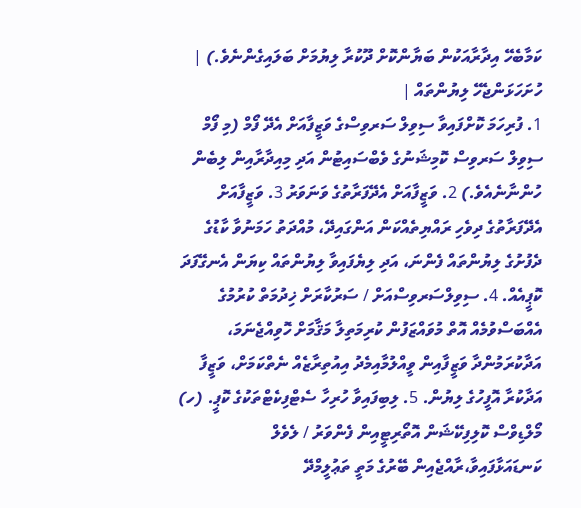ކަމާބެހޭ އިދާރާއަކުން ބަޔާންކޮށް ދޫކުރާ ލިޔުމަށް ބަލައިގެންނެވެ.) |
ހުށަހަޅަންޖެހޭ ލިޔުންތައް |
1. ފުރިހަމަ ކޮށްފައިވާ ސިވިލް ސަރވިސްގެ ވަޒީފާއަށް އެދޭ ފޯމް (މި ފޯމް ސިވިލް ސަރވިސް ކޮމިޝަނުގެ ވެބްސައިޓުން އަދި މިއިދާރާއިން ލިބެން ހުންނާނެއެވެ.) 2. ވަޒީފާއަށް އެދޭފަރާތުގެ ވަނަވަރު 3. ވަޒީފާއަށް އެދޭފަރާތުގެ ދިވެހި ރައްޔިތެއްކަން އަންގައިދޭ، މުއްދަތު ހަމަނުވާ ކާޑުގެ ދެފުށުގެ ލިޔުންތައް ފެންނަ، އަދި ލިޔެފައިވާ ލިޔުންތައް ކިޔަން އެނގޭފަދަ ކޮޕީއެއް. 4. ސިވިލްސަރވިސްއަށް / ސަރުކާރަށް ޚިދުމަތް ކުރުމުގެ އެއްބަސްވުމެއް އޮތް މުވައްޒަފުން ކުރިމަތިލާ މަޤާމަށް ހޮވިއްޖެނަމަ، އަދާކުރަމުންދާ ވަޒީފާއިން ވީއްލުމާއިމެދު އިއުތިރާޒެއް ނެތްކަމަށް، ވަޒީފާ އަދާކުރާ އޮފީހުގެ ލިޔުން. 5. ލިބިފައިވާ ހުރިހާ ސެޓްފިކެޓްތަކުގެ ކޮޕީ. (ހ) މޯލްޑިވްސް ކޮލިފިކޭޝަން އޮތޯރިޓީއިން ފެންވަރު / ލެވެލް ކަނޑައަޅާފައިވާ،ރާއްޖެއިން ބޭރުގެ މަތީ ތަޢުލީމްދޭ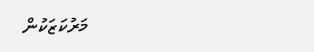މަރުކަޒަކުން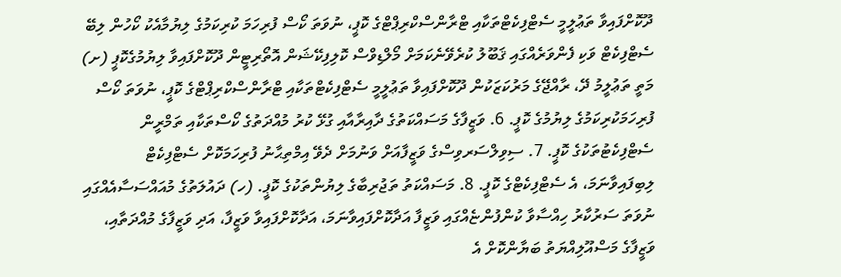ދޫކޮށްފައިވާ ތަޢުލީމީ ސެޓްފިކެޓްތަކާއި ޓްރާންސްކްރިޕްޓްގެ ކޮޕީ، ނުވަތަ ކޯސް ފުރިހަމަ ކުރިކަމުގެ ލިޔުމާއެކު ކޯހުން ލިބޭ ސެޓްފިކެޓް ވަކި ފެންވަރެއްގައި ޤަބޫލު ކުރެވޭނެކަމަށް މޯލްޑިވްސް ކޮލިފިކޭޝަން އޮތޯރިޓީން ދޫކޮށްފައިވާ ލިޔުމުގެކޮޕީ (ށ) މަތީ ތަޢުލީމު ދޭ، ރާއްޖޭގެ މަރުކަޒަކުން ދޫކޮށްފައިވާ ތަޢުލީމީ ސެޓްފިކެޓްތަކާއި ޓްރާންސްކްރިޕްޓްގެ ކޮޕީ، ނުވަތަ ކޯސް ފުރިހަމަކުރިކަމުގެ ލިޔުމުގެ ކޮޕީ. 6. ވަޒީފާގެ މަސައްކަތުގެ ދާއިރާއާއި ގުޅޭ ކުރު މުއްދަތުގެ ކޯސްތަކާއި ތަމްރީން ސެޓްފިކެޓުތަކުގެ ކޮޕީ. 7. ސިވިލްސަރވިސްގެ ވަޒީފާއަށް ވަނުމަށް ދެވޭ އިމްތިޙާނު ފުރިހަމަކޮށް ސެޓްފިކެޓް ލިބިފައިވާނަމަ، އެ ސެޓްފިކެޓްގެ ކޮޕީ. 8. މަސައްކަތު ތަޖުރިބާގެ ލިޔުންތަކުގެ ކޮޕީ. (ހ) ދައުލަތުގެ މުއައްސަސާއެއްގައި ނުވަތަ ސަރުކާރު ހިއްސާވާ ކުންފުންޏެއްގައި ވަޒީފާ އަދާކޮށްފައިވާނަމަ، އަދާކޮށްފައިވާ ވަޒީފާ، އަދި ވަޒީފާގެ މުއްދަތާއި، ވަޒީފާގެ މަސްއޫލިއްޔަތު ބަޔާންކޮށް އެ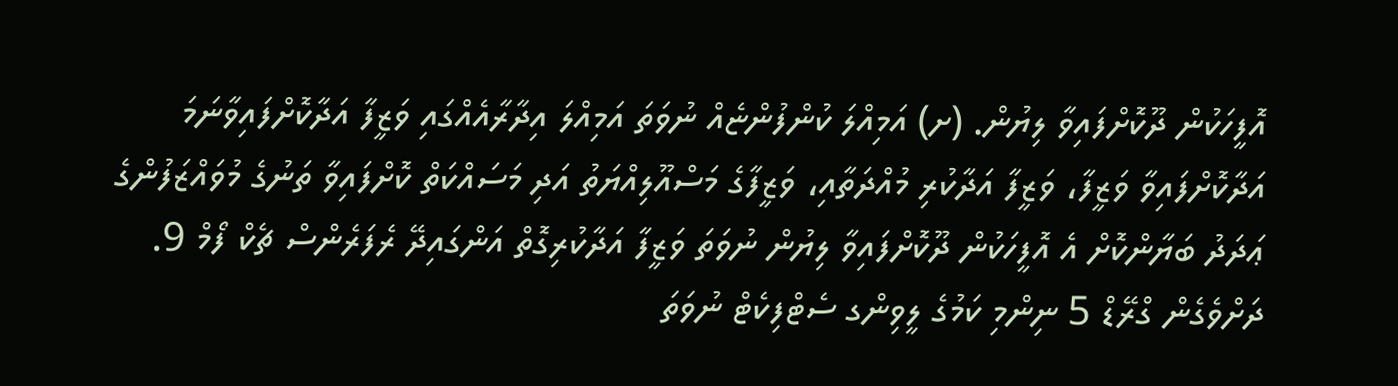އޮފީހަކުން ދޫކޮށްފައިވާ ލިޔުން. (ށ) އަމިއްލަ ކުންފުންޏެއް ނުވަތަ އަމިއްލަ އިދާރާއެއްގައި ވަޒީފާ އަދާކޮށްފައިވާނަމަ އަދާކޮށްފައިވާ ވަޒީފާ، ވަޒީފާ އަދާކުރި މުއްދަތާއި، ވަޒީފާގެ މަސްއޫލިއްޔަތު އަދި މަސައްކަތް ކޮށްފައިވާ ތަނުގެ މުވައްޒަފުންގެ ޢަދަދު ބަޔާންކޮށް އެ އޮފީހަކުން ދޫކޮށްފައިވާ ލިޔުން ނުވަތަ ވަޒީފާ އަދާކުރިގޮތް އަންގައިދޭ ރެފަރެންސް ޗެކް ފޯމް 9. ދަށްވެގެން ގްރޭޑް 5 ނިންމި ކަމުގެ ލީވިންގ ސެޓްފިކެޓް ނުވަތަ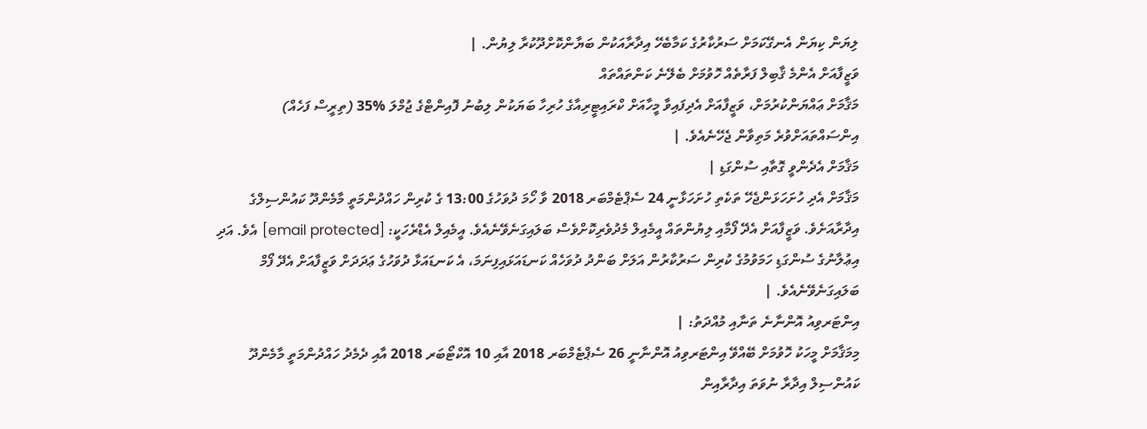ލިޔަން ކިޔަން އެނގޭކަމަށް ސަރުކާރުގެ ކަމާބެހޭ އިދާރާއަކުން ބަޔާންކޮށްދޫކުރާ ލިޔުން. |
ވަޒީފާއަށް އެންމެ ޤާބިލް ފަރާތެއް ހޮވުމަށް ބެލޭނެ ކަންތައްތައް
މަޤާމަށް ޢައްޔަންކުރުމަށް، ވަޒީފާއަށް އެދިފައިވާ މީހާއަށް ކްރައިޓީރިއާގެ ހުރިހާ ބަޔަކުން ލިބުނު ފޮއިންޓްގެ ޖުމްލަ %35 (ތިރީސް ފަހެއް) އިންސައްތައަށްވުރެ މަތިވާން ޖެހޭނެއެވެ. |
މަޤާމަށް އެދެންވީ ގޮތާއި ސުންގަޑި |
މަޤާމަށް އެދި ހުށަހަޅަންޖެހޭ ތަކެތި ހުށަހަޅާނީ 24 ސެޕްޓެމްބަރ 2018 ވާ ހޯމަ ދުވަހުގެ 13:00 ގެ ކުރިން ހައްދުންމަތީ މާމެންދޫ ކައުންސިލްގެ އިދާރާއަށެވެ. ވަޒީފާއަށް އެދޭ ފޯމާއި ލިޔުންތައް އީމެއިލް މެދުވެރިކޮށްވެސް ބަލައިގަނެވޭނެއެވެ. އީމެއިލް އެޑްރެހަކީ: [email protected] އެވެ. އަދި އިޢުލާނުގެ ސުންގަޑި ހަމަވުމުގެ ކުރިން ސަރުކާރުން އަލަށް ބަންދު ދުވަހެއް ކަނޑައަޅައިފިނަމަ، އެ ކަނޑައަޅާ ދުވަހުގެ ޢަދަދަށް ވަޒީފާއަށް އެދޭ ފޯމް ބަލައިގަނެވޭނެއެވެ. |
އިންޓަރވިއު އޮންނާނެ ތަނާއި މުއްދަތު: |
މިމަޤާމަށް މީހަކު ހޮވުމަށް ބޭއްވޭ އިންޓަރވިއު އޮންނާނީ 26 ސެޕްޓެމްބަރ 2018 އާއި 10 އޮކްޓޯބަރ 2018 އާއި ދެމެދު ހައްދުންމަތީ މާމެންދޫ ކައުންސިލް އިދާރާ ނުވަތަ އިދާރާއިން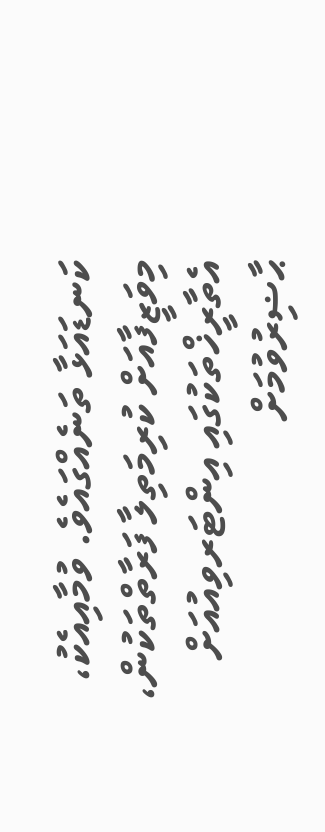ކަނޑައަޅާ ތަނެއްގައެވެ. ވުމާއިއެކު، މިވަޒީފާއަށް ކުރިމަތިލާ ފަރާތްތަކުން، އެތާރީޚްތަކުގައި އިންޓަރވިއުއަށް ޙާޟިރުވުމަށް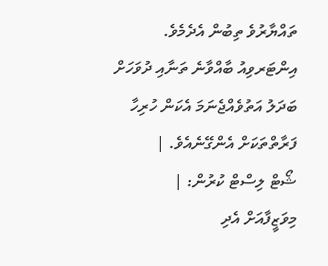ތައްޔާރުވެ ތިބުން އެދެމެވެ. އިންޓަރވިއު ބާއްވާނެ ތަނާއި ދުވަހަށް ބަދަލު އަތުވެއްޖެނަމަ އެކަން ހުރިހާ ފަރާތްތަކަށް އެންގޭނެއެވެ. |
ޝޯޓް ލިސްޓް ކުރުން: |
މިވަޒީފާއަށް އެދި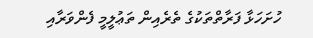ހުށަހަޅާ ފަރާތްތަކުގެ ތެރެއިން ތަޢުލީމީ ފެންވަރާއި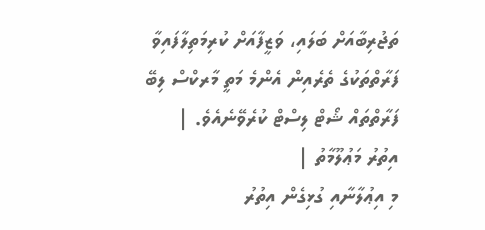ތަޖުރިބާއަށް ބަލައި، ވަޒީފާއަށް ކުރިމަތިލާފައިވާ ފަރާތްތަކުގެ ތެރެއިން އެންމެ މަތީ މާރކްސް ލިބޭ ފަރާތްތައް ޝޯޓް ލިސްޓް ކުރެވޭނެއެވެ. |
އިތުރު މަޢުލޫމާތު |
މި އިޢުލާނާއި ގުޅިގެން އިތުރު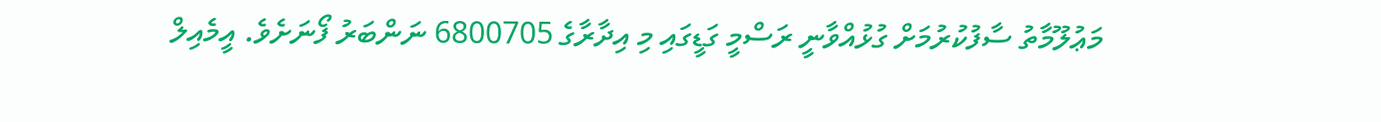މަޢުލޫމާތު ސާފުކުރުމަށް ގުޅުއްވާނީ ރަސްމީ ގަޑީގައި މި އިދާރާގެ 6800705 ނަންބަރު ފޯނަށެވެ. އީމެއިލް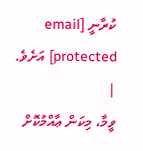ކުރާނީ [email protected] އަށެވެ. |
ވީމާ، މިކަން ޢާއްމުކޮށް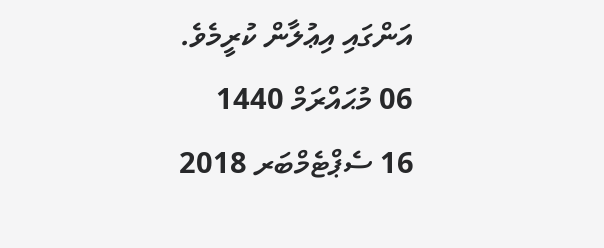އަންގައި އިޢުލާން ކުރީމެވެ.
06 މުޙައްރަމް 1440
16 ސެޕްޓެމްބަރ 2018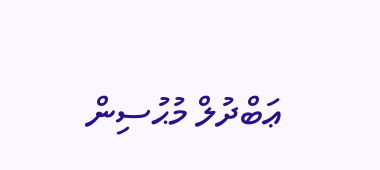ޢަބްދުލް މުޙުސިން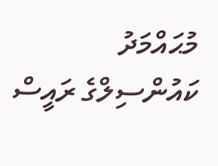މުޙައްމަދު
ކައުންސިލްގެ ރައީސް